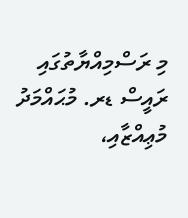މި ރަސްމިއްޔާތުގައި ރައީސް ޑރ. މުޙައްމަދު މުޢިއްޒާއި،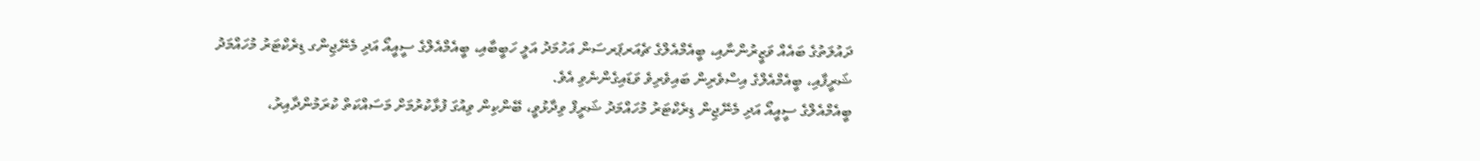ދައުލަތުގެ ބައެއް ވަޒީރުންނާއި، ބީއެމްއެލްގެ ޗެއަރޕަރސަން އަހުމަދު އަލީ ހަބީބާއި، ބީއެމްއެލްގެ ސީއީއޯ އަދި މެނޭޖިންގ ޑިރެކްޓަރު މުހައްމަދު ޝަރީފާއި، ބީއެމްއެލްގެ އިސްވެރިން ބައިވެރިވެ ވަޑައިގެންނެވި އެވެ.
ބީއެމްއެލްގެ ސީއީއޯ އަދި މެނޭޖިން ޑިރެކްޓަރު މުހައްމަދު ޝަރީފް ވިދާޅުވީ، ބޭންކިން ވިއުގަ ފުޅާކުރުމަށް މަސައްކަތް ކުރަމުންދާއިރު،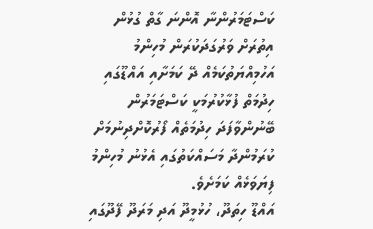ކަސްޓަމަރުންނާ އޮންނަ ގާތް ގުޅުން އިތުރަށް ވަރުގަދަކުރަން މުހިންމު އަހުމިއްޔަތުކަމެއް ދޭ ކަމަށާއި އައްޑޫގައި ހިދުމަތް ފުޅާކުރުމަކީ ކަސްޓަމަރުން ބޭނުންވާފަދަ ހިދުމަތެއް ފޯރުކޮށްދިނުމަށް ކުރަމުންދާ މަސައްކަތުގައި އެޅުނު މުހިންމު ފިޔަވަޅެއް ކަމަށެވެ.
އައްޑޫ ހިތަދޫ، ހުޅުމީދޫ އަދި މަރަދޫ ފޭދޫގައި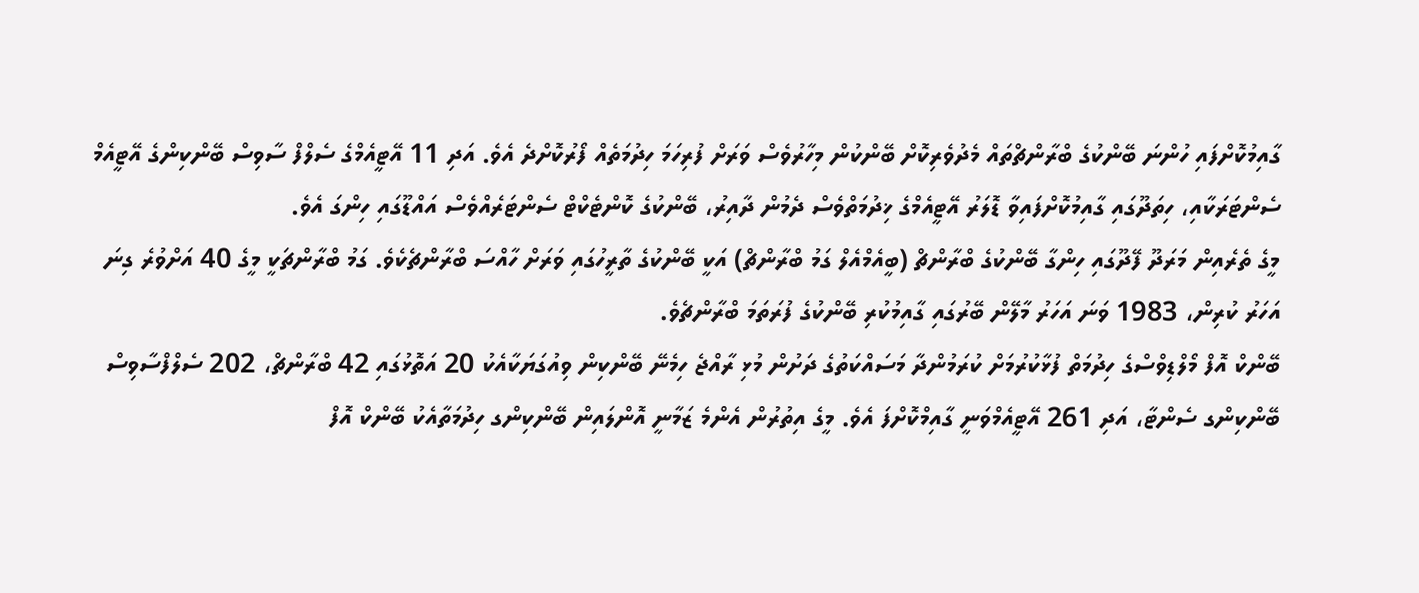ގާއިމުކޮށްފައި ހުންނަ ބޭންކުގެ ބްރާންޗްތައް މެދުވެރިކޮށް ބޭންކުން މިހާރުވެސް ވަރަށް ފުރިހަމަ ހިދުމަތެއް ފޯރުކޮށްދެ އެވެ. އަދި 11 އޭޓީއެމްގެ ސެލްފް ސާވިސް ބޭންކިންގެ އޭޓީއެމް ސެންޓަރަކާއި، ހިތަދޫގައި ގާއިމުކޮށްފައިވާ ޑޮލަރު އޭޓީއެމްގެ ޚިދުމަތްވެސް ދެމުން ދާއިރު، ބޭންކުގެ ކޮންޓެކްޓް ސެންޓަރެއްވެސް އައްޑޫގައި ހިންގަ އެވެ.
މީގެ ތެރެއިން މަރަދޫ ފޭދޫގައި ހިންގާ ބޭންކުގެ ބްރާންޗް (ބީއެމްއެލް ގަމު ބްރާންޗް) އަކީ ބޭންކުގެ ތާރީހުގައި ވަރަށް ހާއްސަ ބްރާންޗެކެވެ. ގަމު ބްރާންޗަކީ މީގެ 40 އަށްވުރެ ގިނަ އަހަރު ކުރިން، 1983 ވަނަ އަހަރު މާލޭން ބޭރުގައި ގާއިމުކުރި ބޭންކުގެ ފުރަތަމަ ބްރާންޗެވެ.
ބޭންކް އޮފް މޯލްޑިވްސްގެ ހިދުމަތް ފުޅާކުރުމަށް ކުރަމުންދާ މަސައްކަތުގެ ދަށުން މުޅި ރާއްޖެ ހިމެނޭ ބޭންކިން ވިއުގަޔަކާއެކު 20 އަތޮޅުގައި 42 ބްރާންޗް، 202 ސެލްފްސާވިސް ބޭންކިންގ ސެންޓާ، އަދި 261 އޭޓީއެމްވަނީ ގާއިމްކޮށްފަ އެވެ. މީގެ އިތުރުން އެންމެ ޒަމާނީ އޮންލައިން ބޭންކިންގ ހިދުމަތާއެކު ބޭންކް އޮފް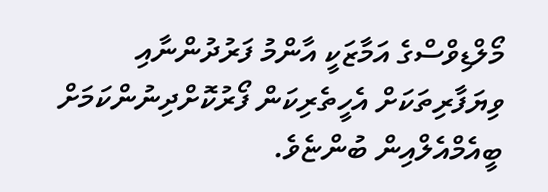މޯލްޑިވްސްގެ އަމާޒަކީ އާންމު ފަރުދުންނާއި ވިޔަފާރިތަކަށް އެހީތެރިކަން ފޯރުކޮށްދިނުންކަމަށް ބީއެމްއެލްއިން ބުންޏެވެ.